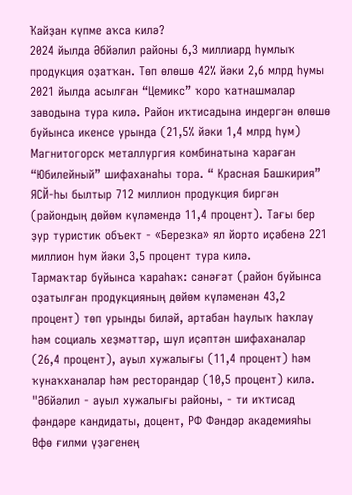Ҡайҙан күпме аҡса килә?
2024 йылда Әбйәлил районы 6,3 миллиард һумлыҡ продукция оҙатҡан. Төп өлөшө 42% йәки 2,6 млрд һумы 2021 йылда асылған “Цемикс” ҡоро ҡатнашмалар заводына тура килә. Район иҡтисадына индергән өлөшө буйынса икенсе урында (21,5% йәки 1,4 млрд һум) Магнитогорск металлургия комбинатына ҡараған “Юбилейный” шифаханаһы тора. “ Красная Башкирия” ЯСЙ-һы былтыр 712 миллион продукция биргән (райондың дөйөм күләмендә 11,4 процент). Тағы бер ҙур туристик объект - «Березка» ял йорто иҫәбенә 221 миллион һум йәки 3,5 процент тура килә.
Тармаҡтар буйынса ҡараһаҡ: сәнәғәт (район буйынса оҙатылған продукцияның дөйөм күләменән 43,2 процент) төп урынды биләй, артабан һаулыҡ һаҡлау һәм социаль хеҙмәттәр, шул иҫәптән шифаханалар (26,4 процент), ауыл хужалығы (11,4 процент) һәм ҡунаҡханалар һәм ресторандар (10,5 процент) килә.
"Әбйәлил - ауыл хужалығы районы, - ти иҡтисад фәндәре кандидаты, доцент, РФ Фәндәр академияһы Өфө ғилми үҙәгенең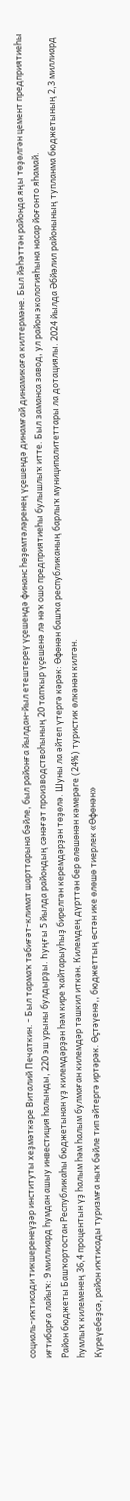социаль-иҡтисади тикшеренеүҙәр институты хеҙмәткәре Виталий Печаткин. - Был тармаҡ тәбиғәт-климат шарттарына бәйле, был районға йылдан-йыл етештереү үҫешендә финанс һөҙөмтәләренең үҫешендә динамғай динамикаға килтермәне. Был йәһәттән районда яңы төҙөлгән цемент предприятиеһы иғтибарға лайыҡ: 9 миллиард һумдан ашыу инвестиция һалынды, 220 эш урыны булдырҙы. Һуңғы 5 йылда райондың сәнәғәт производствоһының 20 тапҡыр үҫешенә лә нәҡ ошо предприятиеһы булышлыҡ итте. Был заманса завод, ул район экологияһына насар йоғонто яһамай.
Район бюджеты Башҡортостан Республикаһы бюджетынан үҙ килемдәрҙән һәм кире ҡайтарыуһыҙ бирелгән керемдәрҙән төҙөлә. Шуны ла әйтеп үтергә кәрәк: Өфөнән башҡа республиканың барлыҡ муниципалитеттары ла дотациялы. 2024 йылда Әбйәлил районының тупланма бюджетының 2,3 миллиард һумлыҡ килеменең 36,4 процентын үҙ һалым һәм һалым булмаған килемдәр тәшкил иткән. Килемдең дүрттән бер өлөшөнән кәмерәге (24%) туристик өлкәнән килгән.
Күреүебеҙсә, район иҡтисады туризмға ныҡ бәйле тип әйтергә иртәрәк. Өҫтәүенә,, бюджеттың өстән ике өлөшө тиерлек «Өфөнән»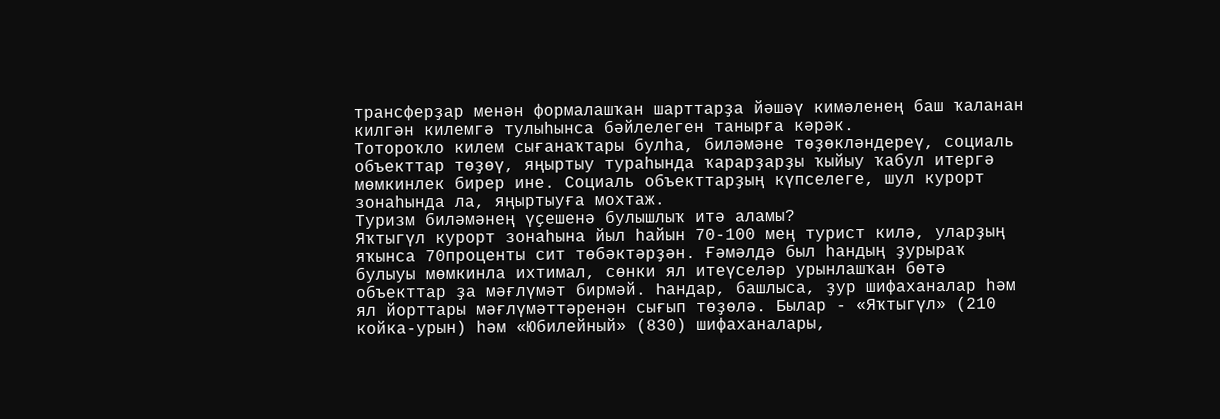трансферҙар менән формалашҡан шарттарҙа йәшәү кимәленең баш ҡаланан килгән килемгә тулыһынса бәйлелеген танырға кәрәк.
Тотороҡло килем сығанаҡтары булһа, биләмәне төҙөкләндереү, социаль объекттар төҙөү, яңыртыу тураһында ҡарарҙарҙы ҡыйыу ҡабул итергә мөмкинлек бирер ине. Социаль объекттарҙың күпселеге, шул курорт зонаһында ла, яңыртыуға мохтаж.
Туризм биләмәнең үҫешенә булышлыҡ итә аламы?
Яҡтыгүл курорт зонаһына йыл һайын 70-100 мең турист килә, уларҙың яҡынса 70проценты сит төбәктәрҙән. Ғәмәлдә был һандың ҙурыраҡ булыуы мөмкинла ихтимал, сөнки ял итеүселәр урынлашҡан бөтә объекттар ҙа мәғлүмәт бирмәй. Һандар, башлыса, ҙур шифаханалар һәм ял йорттары мәғлүмәттәренән сығып төҙөлә. Былар - «Яҡтыгүл» (210 койка-урын) һәм «Юбилейный» (830) шифаханалары,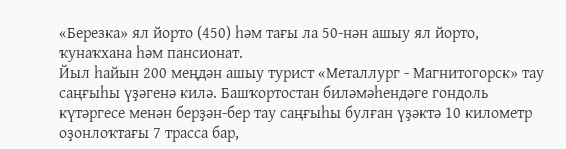«Березка» ял йорто (450) һәм тағы ла 50-нән ашыу ял йорто, ҡунаҡхана һәм пансионат.
Йыл һайын 200 меңдән ашыу турист «Металлург - Магнитогорск» тау саңғыһы үҙәгенә килә. Башҡортостан биләмәһендәге гондоль күтәргесе менән берҙән-бер тау саңғыһы булған үҙәктә 10 километр оҙонлоҡтағы 7 трасса бар,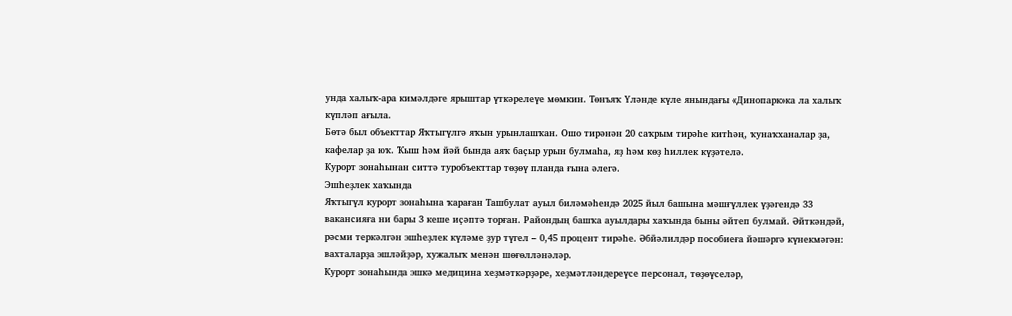унда халыҡ-ара кимәлдәге ярыштар үткәрелеүе мөмкин. Төнъяҡ Үләнде күле янындағы «Динопарк»ка ла халыҡ күпләп ағыла.
Бөтә был объекттар Яҡтыгүлгә яҡын урынлашҡан. Ошо тирәнән 20 саҡрым тирәһе китһәң, ҡунаҡханалар ҙа, кафелар ҙа юҡ. Ҡыш һәм йәй бында аяҡ баҫыр урын булмаһа, яҙ һәм көҙ һиллек күҙәтелә.
Курорт зонаһынан ситтә туробъекттар төҙөү планда ғына әлегә.
Эшһеҙлек хаҡында
Яҡтыгүл курорт зонаһына ҡараған Ташбулат ауыл биләмәһендә 2025 йыл башына мәшғүллек үҙәгендә 33 вакансияға ни бары 3 кеше иҫәптә торған. Райондың башҡа ауылдары хаҡында быны әйтеп булмай. Әйткәндәй, рәсми теркәлгән эшһеҙлек күләме ҙур түгел – 0,45 процент тирәһе. Әбйәлилдәр пособиеға йәшәргә күнекмәгән: вахталарҙа эшләйҙәр, хужалыҡ менән шөғөлләнәләр.
Курорт зонаһында эшкә медицина хеҙмәткәрҙәре, хеҙмәтләндереүсе персонал, төҙөүселәр,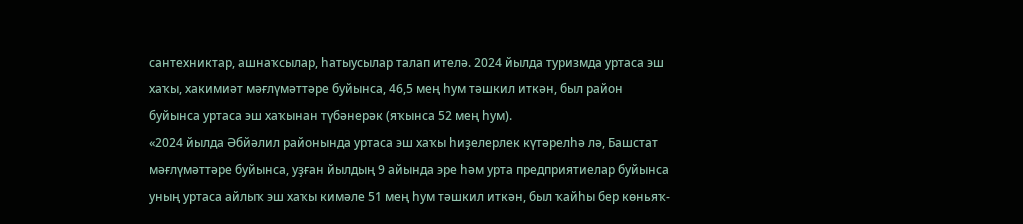сантехниктар, ашнаҡсылар, һатыусылар талап ителә. 2024 йылда туризмда уртаса эш хаҡы, хакимиәт мәғлүмәттәре буйынса, 46,5 мең һум тәшкил иткән, был район буйынса уртаса эш хаҡынан түбәнерәк (яҡынса 52 мең һум).
«2024 йылда Әбйәлил районында уртаса эш хаҡы һиҙелерлек күтәрелһә лә, Башстат мәғлүмәттәре буйынса, уҙған йылдың 9 айында эре һәм урта предприятиелар буйынса уның уртаса айлыҡ эш хаҡы кимәле 51 мең һум тәшкил иткән, был ҡайһы бер көньяҡ-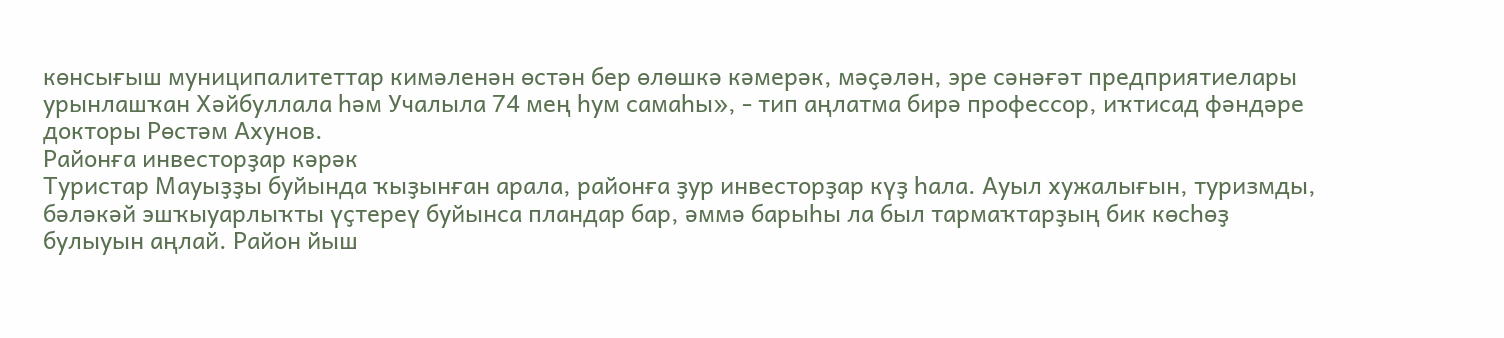көнсығыш муниципалитеттар кимәленән өстән бер өлөшкә кәмерәк, мәҫәлән, эре сәнәғәт предприятиелары урынлашҡан Хәйбуллала һәм Учалыла 74 мең һум самаһы», - тип аңлатма бирә профессор, иҡтисад фәндәре докторы Рөстәм Ахунов.
Районға инвесторҙар кәрәк
Туристар Мауыҙҙы буйында ҡыҙынған арала, районға ҙур инвесторҙар күҙ һала. Ауыл хужалығын, туризмды, бәләкәй эшҡыуарлыҡты үҫтереү буйынса пландар бар, әммә барыһы ла был тармаҡтарҙың бик көсһөҙ булыуын аңлай. Район йыш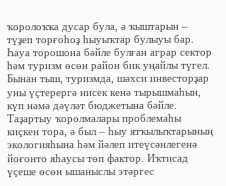ҡоролоҡҡа дусар була, ә ҡыштарын – түҙеп торғоһоҙ һыуыҡтар булыуы бар. Һауа торошона бәйле булған аграр сектор һәм туризм өсөн район бик уңайлы түгел. Бынан тыш, туризмда, шәхси инвесторҙар уны үҫтерергә нисек кенә тырышмаһын, күп нәмә дәүләт бюджетына бәйле. Таҙартыу ҡоролмалары проблемаһы киҫкен тора, ә был – һыу ятҡылыҡтарының экологияһына һәм йәлеп итеүсәнлегенә йоғонто яһаусы төп фактор. Иҡтисад үҫеше өсөн ышаныслы этәргес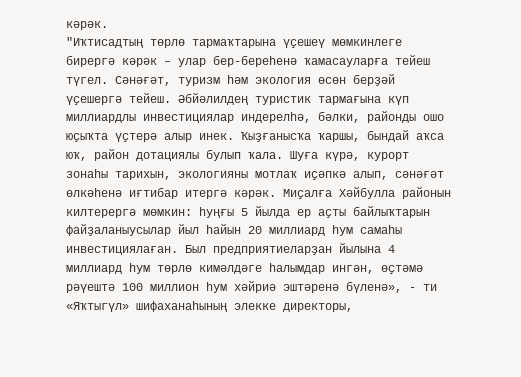кәрәк.
"Иҡтисадтың төрлө тармаҡтарына үҫешеү мөмкинлеге бирергә кәрәк – улар бер-береһенә ҡамасауларға тейеш түгел. Сәнәғәт, туризм һәм экология өсөн берҙәй үҫешергә тейеш. Әбйәлилдең туристик тармағына күп миллиардлы инвестициялар индерелһә, бәлки, районды ошо юҫыҡта үҫтерә алыр инек. Ҡыҙғанысҡа ҡаршы, бындай аҡса юҡ, район дотациялы булып ҡала. Шуға күрә, курорт зонаһы тарихын, экологияны мотлаҡ иҫәпкә алып, сәнәғәт өлкәһенә иғтибар итергә кәрәк. Миҫалға Хәйбулла районын килтерергә мөмкин: һуңғы 5 йылда ер аҫты байлыҡтарын файҙаланыусылар йыл һайын 20 миллиард һум самаһы инвестициялаған. Был предприятиеларҙан йылына 4 миллиард һум төрлө кимәлдәге һалымдар ингән, өҫтәмә рәүештә 100 миллион һум хәйриә эштәренә бүленә», - ти «Яҡтыгүл» шифаханаһының элекке директоры,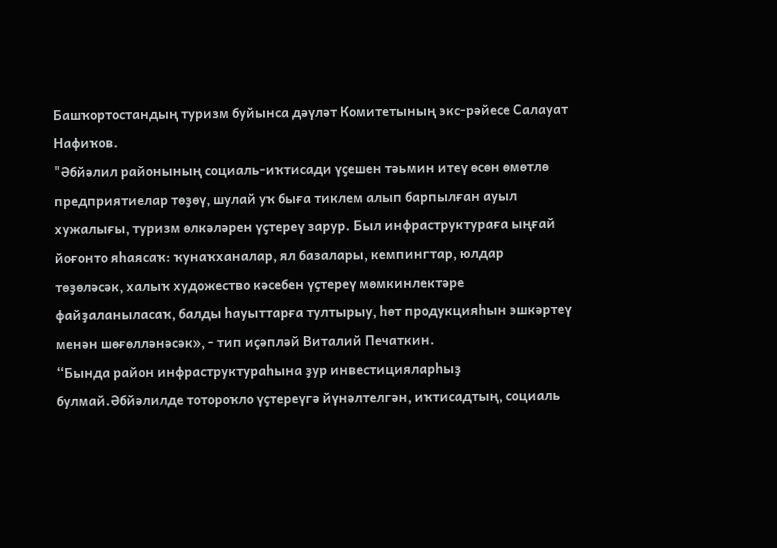Башҡортостандың туризм буйынса дәүләт Комитетының экс-рәйесе Салауат Нафиҡов.
"Әбйәлил районының социаль-иҡтисади үҫешен тәьмин итеү өсөн өмөтлө предприятиелар төҙөү, шулай уҡ быға тиклем алып барпылған ауыл хужалығы, туризм өлкәләрен үҫтереү зарур. Был инфраструктураға ыңғай йоғонто яһаясаҡ: ҡунаҡханалар, ял базалары, кемпингтар, юлдар төҙөләсәк, халыҡ художество кәсебен үҫтереү мөмкинлектәре файҙаланыласаҡ, балды һауыттарға тултырыу, һөт продукцияһын эшкәртеү менән шөғөлләнәсәк», - тип иҫәпләй Виталий Печаткин.
“Бында район инфраструктураһына ҙур инвестицияларһыҙ булмай.Әбйәлилде тотороҡло үҫтереүгә йүнәлтелгән, иҡтисадтың, социаль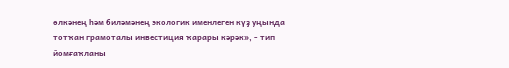өлкәнең һәм биләмәнең экологик именлеген күҙ уңында тотҡан грамоталы инвестиция ҡарары кәрәк», - тип йомғаҡланы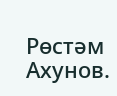Рөстәм Ахунов.